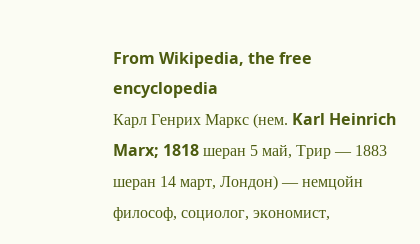From Wikipedia, the free encyclopedia
Карл Генрих Маркс (нем. Karl Heinrich Marx; 1818 шеран 5 май, Трир — 1883 шеран 14 март, Лондон) — немцойн философ, социолог, экономист,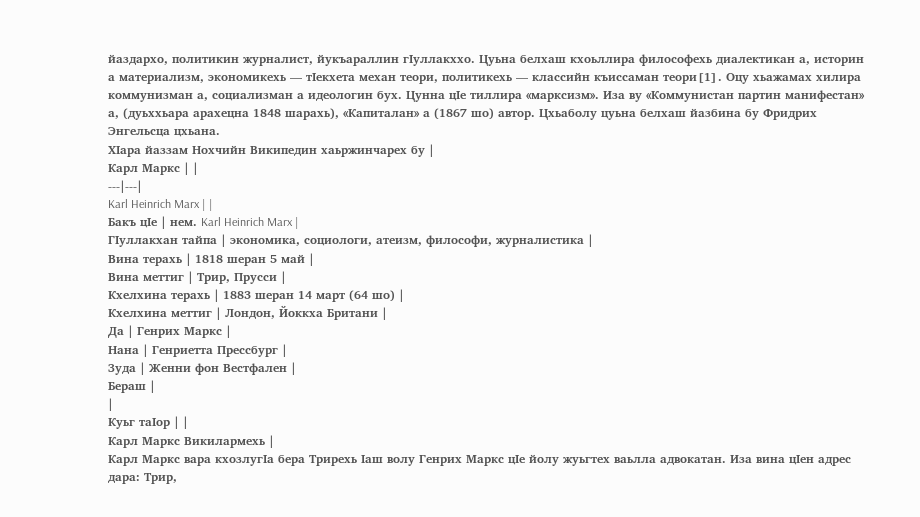йаздархо, политикин журналист, йукъараллин гӀуллакххо. Цуьна белхаш кхоьллира философехь диалектикан а, историн а материализм, экономикехь — тӀекхета механ теори, политикехь — классийн къиссаман теори[1]. Оцу хьажамах хилира коммунизман а, социализман а идеологин бух. Цунна цӀе тиллира «марксизм». Иза ву «Коммунистан партин манифестан» а, (дуьххьара арахецна 1848 шарахь), «Капиталан» а (1867 шо) автор. Цхьаболу цуьна белхаш йазбина бу Фридрих Энгельсца цхьана.
ХӀара йаззам Нохчийн Википедин хаьржинчарех бу |
Карл Маркс | |
---|---|
Karl Heinrich Marx | |
Бакъ цӀе | нем. Karl Heinrich Marx |
ГӀуллакхан тайпа | экономика, социологи, атеизм, философи, журналистика |
Вина терахь | 1818 шеран 5 май |
Вина меттиг | Трир, Прусси |
Кхелхина терахь | 1883 шеран 14 март (64 шо) |
Кхелхина меттиг | Лондон, Йоккха Британи |
Да | Генрих Маркс |
Нана | Генриетта Прессбург |
Зуда | Женни фон Вестфален |
Бераш |
|
Куьг таӀор | |
Карл Маркс Викилармехь |
Карл Маркс вара кхозлугӀа бера Трирехь Ӏаш волу Генрих Маркс цӀе йолу жуьгтех ваьлла адвокатан. Иза вина цӀен адрес дара: Трир,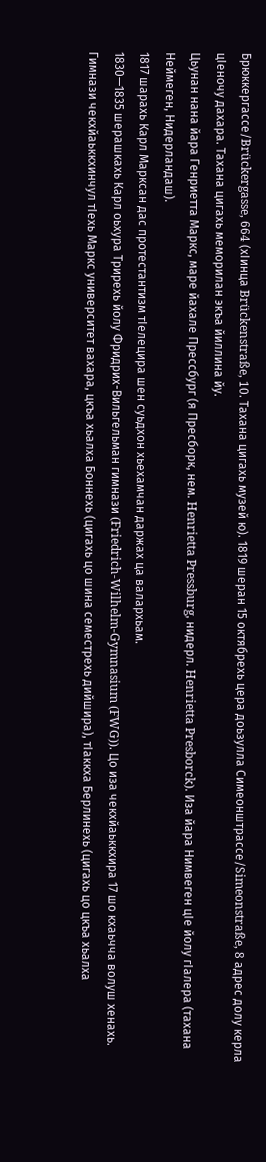Брюккергассе/Brückergasse, 664 (хӀинца Brückenstraße, 10. Тахана цигахь музей ю). 1819 шеран 15 октябрехь цера доьзулла Симеонштрассе/Simeonstraße, 8 адрес долу керла цӀеночу дахара. Тахана цигахь меморилан экъа йиллина йу.
Цьунан нана йара Генриетта Маркс, маре йахале Прессбург (я Пресборк, нем. Henrietta Pressburg, нидерл. Henrietta Presborck). Иза йара Нимвеген цӀе йолу гӀалера (тахана Неймеген, Нидерландаш).
1817 шарахь Карл Марксан дас протестантизм тӀелецира шен суьдхон хьехамчан даржах ца валархьам.
1830—1835 шерашкахь Карл оьхура Трирехь йолу Фридрих-Вильгельман гимнази (Friedrich-Wilhelm-Gymnasium (FWG)). Цо иза чекхйаьккхира 17 шо кхаьчча волуш хенахь.
Гимнази чекхйаьккхинчул тӀехь Маркс университет вахара, цкъа хьалха Боннехь (цигахь цо шина семестрехь дийшира), тӀаккха Берлинехь (цигахь цо цкъа хьалха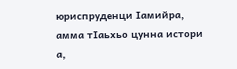юриспруденци Ӏамийра, амма тӀаьхьо цунна истори а,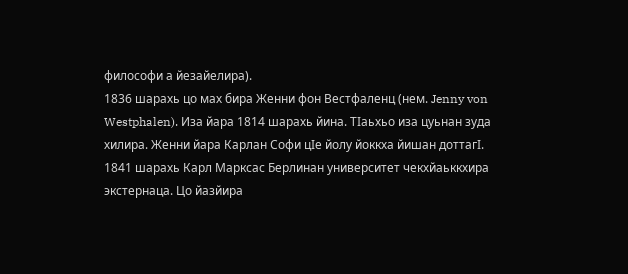философи а йезайелира).
1836 шарахь цо мах бира Женни фон Вестфаленц (нем. Jenny von Westphalen). Иза йара 1814 шарахь йина. ТӀаьхьо иза цуьнан зуда хилира. Женни йара Карлан Софи цӀе йолу йоккха йишан доттагӀ.
1841 шарахь Карл Марксас Берлинан университет чекхйаьккхира экстернаца. Цо йазйира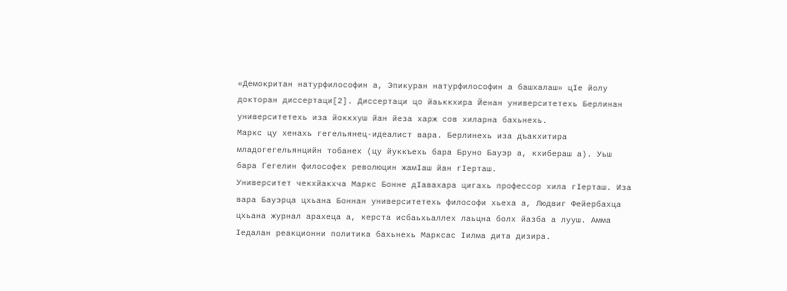«Демокритан натурфилософин а, Эпикуран натурфилософин а башхалаш» цӀе йолу докторан диссертаци[2]. Диссертаци цо йаьккхира Йенан университетехь Берлинан университетехь иза йоккхуш йан йеза харж сов хиларна бахьнехь.
Маркс цу хенахь гегельянец-идеалист вара. Берлинехь иза дъакхитира младогегельянцийн тобанех (цу йуккъехь бара Бруно Бауэр а, кхибераш а). Уьш бара Гегелин философех революцин жамӀаш йан гӀерташ.
Университет чекхйакхча Маркс Бонне дӀавахара цигахь профессор хила гӀерташ. Иза вара Бауэрца цхьана Боннан университетехь философи хьеха а, Людвиг Фейербахца цхьана журнал арахеца а, керста исбаьхьаллех лаьцна болх йазба а лууш. Амма Ӏедалан реакционни политика бахьнехь Марксас Ӏилма дита дизира.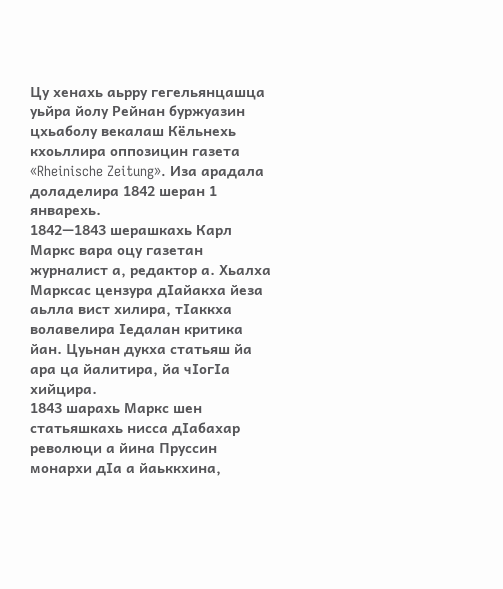Цу хенахь аьрру гегельянцашца уьйра йолу Рейнан буржуазин цхьаболу векалаш Кёльнехь кхоьллира оппозицин газета «Rheinische Zeitung». Иза арадала доладелира 1842 шеран 1 январехь.
1842—1843 шерашкахь Карл Маркс вара оцу газетан журналист а, редактор а. Хьалха Марксас цензура дӀайакха йеза аьлла вист хилира, тӀаккха волавелира Ӏедалан критика йан. Цуьнан дукха статьяш йа ара ца йалитира, йа чӀогӀа хийцира.
1843 шарахь Маркс шен статьяшкахь нисса дӀабахар революци а йина Пруссин монархи дӀа а йаьккхина,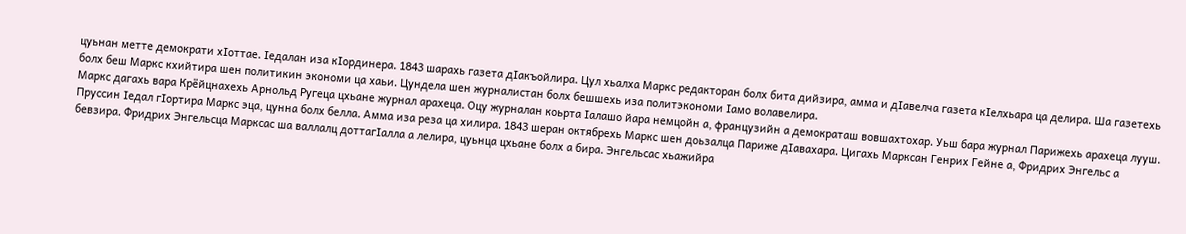цуьнан метте демократи хӀоттае. Ӏедалан иза кӀординера. 1843 шарахь газета дӀакъойлира. Цул хьалха Маркс редакторан болх бита дийзира, амма и дӀавелча газета кӀелхьара ца делира. Ша газетехь болх беш Маркс кхийтира шен политикин экономи ца хаьи. Цундела шен журналистан болх бешшехь иза политэкономи Ӏамо волавелира.
Маркс дагахь вара Крёйцнахехь Арнольд Ругеца цхьане журнал арахеца. Оцу журналан коьрта Ӏалашо йара немцойн а, французийн а демократаш вовшахтохар. Уьш бара журнал Парижехь арахеца лууш.
Пруссин Ӏедал гӀортира Маркс эца, цунна болх белла. Амма иза реза ца хилира. 1843 шеран октябрехь Маркс шен доьзалца Париже дӀавахара. Цигахь Марксан Генрих Гейне а, Фридрих Энгельс а бевзира. Фридрих Энгельсца Марксас ша валлалц доттагӀалла а лелира, цуьнца цхьане болх а бира. Энгельсас хьажийра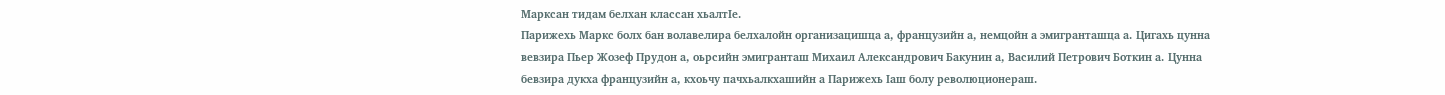Марксан тидам белхан классан хьалтӀе.
Парижехь Маркс болх бан волавелира белхалойн организацишца а, французийн а, немцойн а эмигранташца а. Цигахь цунна вевзира Пьер Жозеф Прудон а, оьрсийн эмигранташ Михаил Александрович Бакунин а, Василий Петрович Боткин а. Цунна бевзира дукха французийн а, кхоьчу пачхьалкхашийн а Парижехь Ӏаш болу революционераш.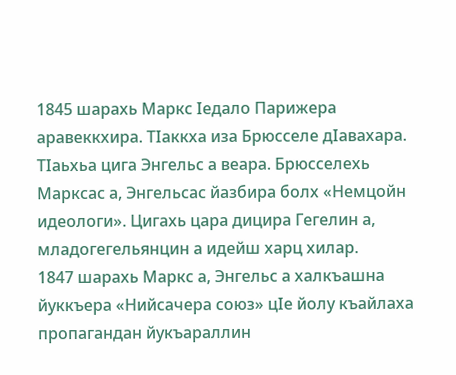1845 шарахь Маркс Ӏедало Парижера аравеккхира. ТӀаккха иза Брюсселе дӀавахара. ТӀаьхьа цига Энгельс а веара. Брюсселехь Марксас а, Энгельсас йазбира болх «Немцойн идеологи». Цигахь цара дицира Гегелин а, младогегельянцин а идейш харц хилар.
1847 шарахь Маркс а, Энгельс а халкъашна йуккъера «Нийсачера союз» цӀе йолу къайлаха пропагандан йукъараллин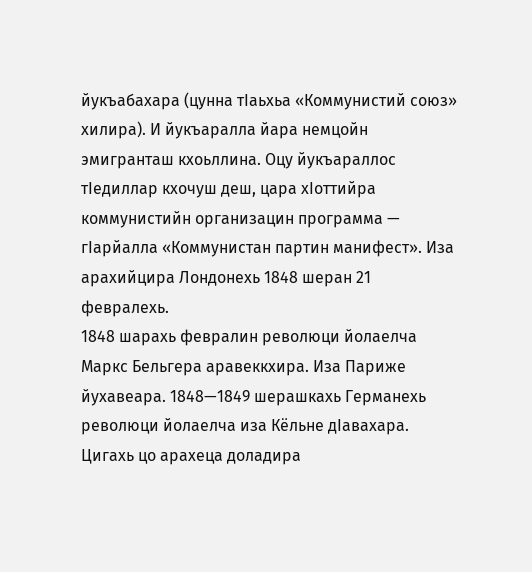йукъабахара (цунна тӀаьхьа «Коммунистий союз» хилира). И йукъаралла йара немцойн эмигранташ кхоьллина. Оцу йукъараллос тӀедиллар кхочуш деш, цара хӀоттийра коммунистийн организацин программа — гӀарйалла «Коммунистан партин манифест». Иза арахийцира Лондонехь 1848 шеран 21 февралехь.
1848 шарахь февралин революци йолаелча Маркс Бельгера аравеккхира. Иза Париже йухавеара. 1848—1849 шерашкахь Германехь революци йолаелча иза Кёльне дӀавахара. Цигахь цо арахеца доладира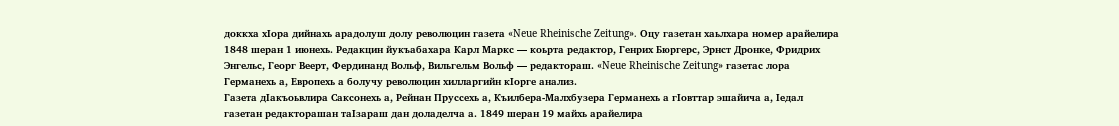доккха хӀора дийнахь арадолуш долу революцин газета «Neue Rheinische Zeitung». Оцу газетан хаьлхара номер арайелира 1848 шеран 1 июнехь. Редакцин йукъабахара Карл Маркс — коьрта редактор, Генрих Бюргерс, Эрнст Дронке, Фридрих Энгельс, Георг Веерт, Фердинанд Вольф, Вильгельм Вольф — редактораш. «Neue Rheinische Zeitung» газетас лора Германехь а, Европехь а болучу революцин хилларгийн кӀорге анализ.
Газета дӀакъоьвлира Саксонехь а, Рейнан Пруссехь а, Къилбера-Малхбузера Германехь а гӀовттар эшайича а, Ӏедал газетан редакторашан таӀзараш дан доладелча а. 1849 шеран 19 майхь арайелира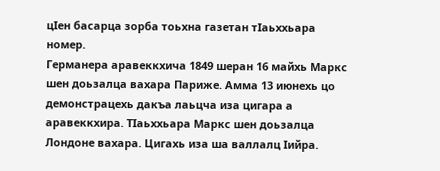цӀен басарца зорба тоьхна газетан тӀаьххьара номер.
Германера аравеккхича 1849 шеран 16 майхь Маркс шен доьзалца вахара Париже. Амма 13 июнехь цо демонстрацехь дакъа лаьцча иза цигара а аравеккхира. ТӀаьххьара Маркс шен доьзалца Лондоне вахара. Цигахь иза ша валлалц Ӏийра.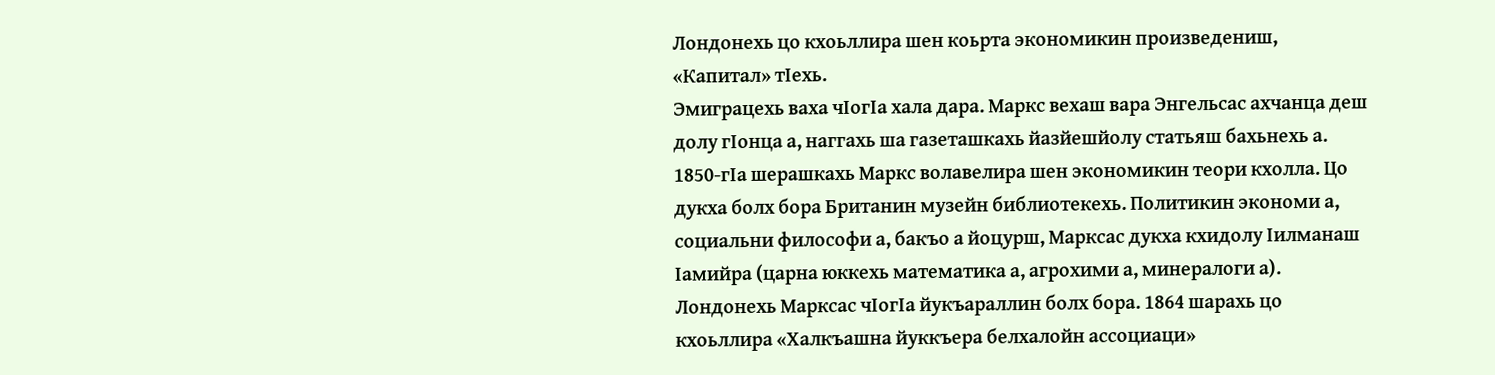Лондонехь цо кхоьллира шен коьрта экономикин произведениш, «Капитал» тӀехь.
Эмиграцехь ваха чӀогӀа хала дара. Маркс вехаш вара Энгельсас ахчанца деш долу гӀонца а, наггахь ша газеташкахь йазйешйолу статьяш бахьнехь а.
1850-гӀа шерашкахь Маркс волавелира шен экономикин теори кхолла. Цо дукха болх бора Британин музейн библиотекехь. Политикин экономи а, социальни философи а, бакъо а йоцурш, Марксас дукха кхидолу Ӏилманаш Ӏамийра (царна юккехь математика а, агрохими а, минералоги а).
Лондонехь Марксас чӀогӀа йукъараллин болх бора. 1864 шарахь цо кхоьллира «Халкъашна йуккъера белхалойн ассоциаци»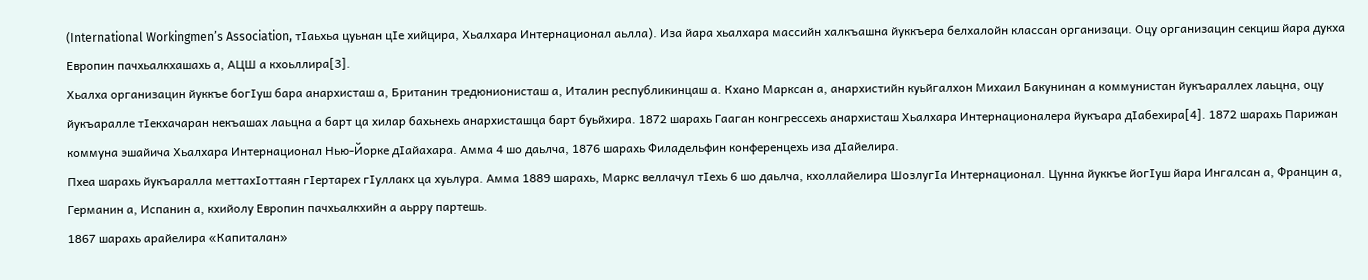(International Workingmen’s Association, тӀаьхьа цуьнан цӀе хийцира, Хьалхара Интернационал аьлла). Иза йара хьалхара массийн халкъашна йуккъера белхалойн классан организаци. Оцу организацин секциш йара дукха Европин пачхьалкхашахь а, АЦШ а кхоьллира[3].
Хьалха организацин йуккъе богӀуш бара анархисташ а, Британин тредюнионисташ а, Италин республикинцаш а. Кхано Марксан а, анархистийн куьйгалхон Михаил Бакунинан а коммунистан йукъараллех лаьцна, оцу йукъаралле тӀекхачаран некъашах лаьцна а барт ца хилар бахьнехь анархисташца барт буьйхира. 1872 шарахь Гааган конгрессехь анархисташ Хьалхара Интернационалера йукъара дӀабехира[4]. 1872 шарахь Парижан коммуна эшайича Хьалхара Интернационал Нью-Йорке дӀайахара. Амма 4 шо даьлча, 1876 шарахь Филадельфин конференцехь иза дӀайелира.
Пхеа шарахь йукъаралла меттахӀоттаян гӀертарех гӀуллакх ца хуьлура. Амма 1889 шарахь, Маркс веллачул тӀехь 6 шо даьлча, кхоллайелира ШозлугӀа Интернационал. Цунна йуккъе йогӀуш йара Ингалсан а, Францин а, Германин а, Испанин а, кхийолу Европин пачхьалкхийн а аьрру партешь.
1867 шарахь арайелира «Капиталан»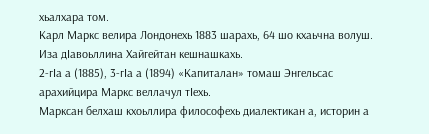хьалхара том.
Карл Маркс велира Лондонехь 1883 шарахь, 64 шо кхаьчна волуш. Иза дӀавоьллина Хайгейтан кешнашкахь.
2-гӀа а (1885), 3-гӀа а (1894) «Капиталан» томаш Энгельсас арахийцира Маркс веллачул тӀехь.
Марксан белхаш кхоьллира философехь диалектикан а, историн а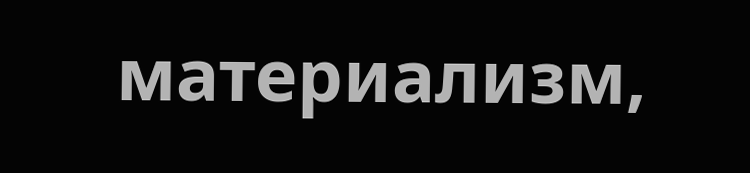материализм,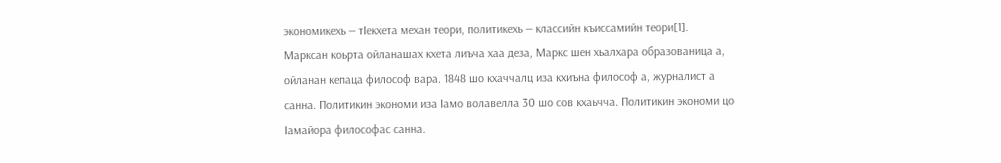экономикехь — тӀекхета механ теори, политикехь — классийн къиссамийн теори[1].
Марксан коьрта ойланашах кхета лиъча хаа деза, Маркс шен хьалхара образованица а, ойланан кепаца философ вара. 1848 шо кхаччалц иза кхиъна философ а, журналист а санна. Политикин экономи иза Ӏамо волавелла 30 шо сов кхаьчча. Политикин экономи цо Ӏамайора философас санна.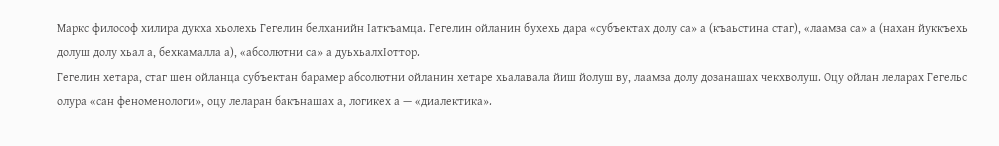Маркс философ хилира дукха хьолехь Гегелин белханийн Ӏаткъамца. Гегелин ойланин бухехь дара «субъектах долу са» а (къаьстина стаг), «лаамза са» а (нахан йуккъехь долуш долу хьал а, бехкамалла а), «абсолютни са» а дуьхьалхӀоттор.
Гегелин хетара, стаг шен ойланца субъектан барамер абсолютни ойланин хетаре хьалавала йиш йолуш ву, лаамза долу дозанашах чекхволуш. Оцу ойлан леларах Гегельс олура «сан феноменологи», оцу леларан бакънашах а, логикех а — «диалектика».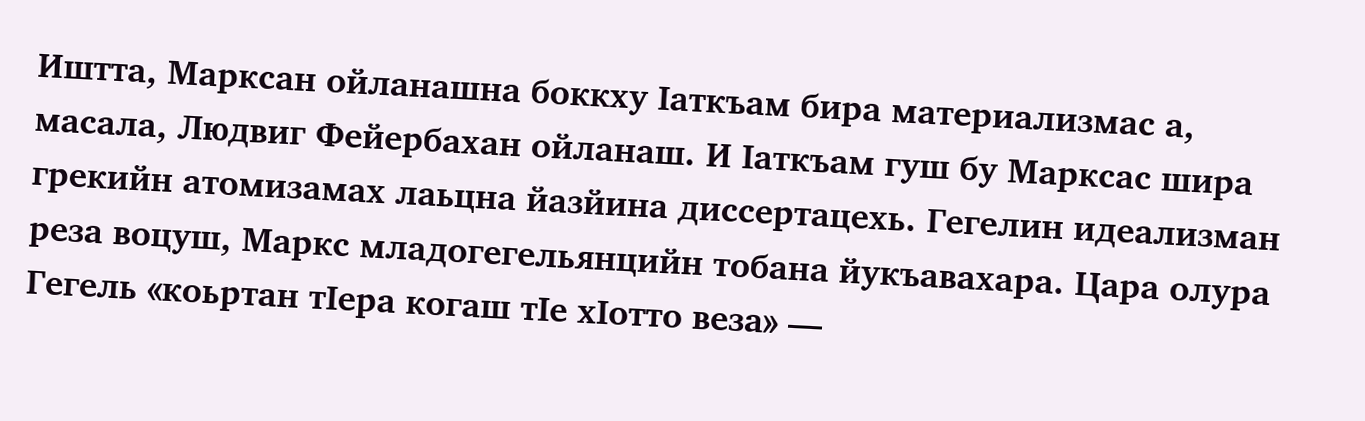Иштта, Марксан ойланашна боккху Ӏаткъам бира материализмас а, масала, Людвиг Фейербахан ойланаш. И Ӏаткъам гуш бу Марксас шира грекийн атомизамах лаьцна йазйина диссертацехь. Гегелин идеализман реза воцуш, Маркс младогегельянцийн тобана йукъавахара. Цара олура Гегель «коьртан тӀера когаш тӀе хӀотто веза» —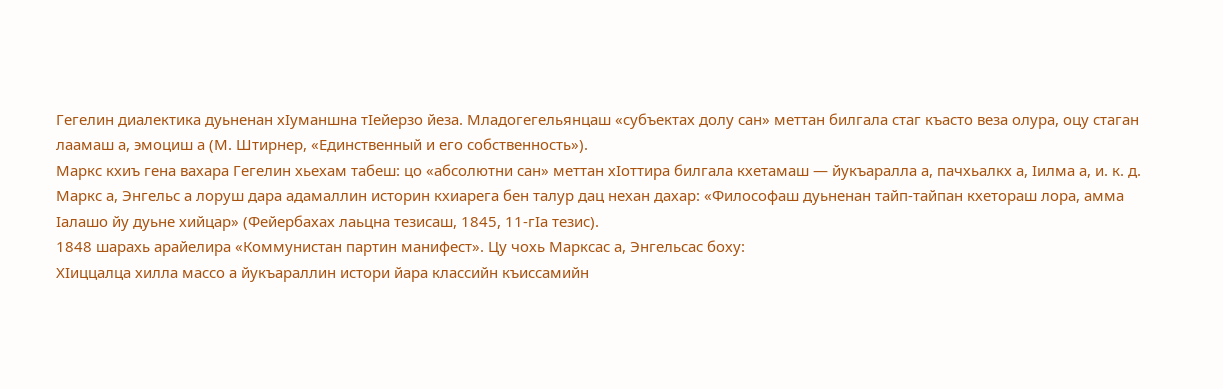Гегелин диалектика дуьненан хӀуманшна тӀейерзо йеза. Младогегельянцаш «субъектах долу сан» меттан билгала стаг къасто веза олура, оцу стаган лаамаш а, эмоциш а (М. Штирнер, «Единственный и его собственность»).
Маркс кхиъ гена вахара Гегелин хьехам табеш: цо «абсолютни сан» меттан хӀоттира билгала кхетамаш — йукъаралла а, пачхьалкх а, Ӏилма а, и. к. д.
Маркс а, Энгельс а лоруш дара адамаллин историн кхиарега бен талур дац нехан дахар: «Философаш дуьненан тайп-тайпан кхетораш лора, амма Ӏалашо йу дуьне хийцар» (Фейербахах лаьцна тезисаш, 1845, 11-гӀа тезис).
1848 шарахь арайелира «Коммунистан партин манифест». Цу чохь Марксас а, Энгельсас боху:
ХӀиццалца хилла массо а йукъараллин истори йара классийн къиссамийн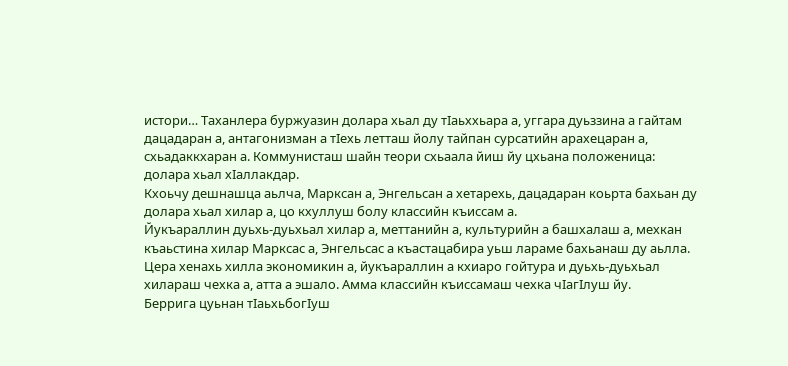истори… Таханлера буржуазин долара хьал ду тӀаьххьара а, уггара дуьззина а гайтам дацадаран а, антагонизман а тӀехь летташ йолу тайпан сурсатийн арахецаран а, схьадаккхаран а. Коммунисташ шайн теори схьаала йиш йу цхьана положеница: долара хьал хӀаллакдар.
Кхоьчу дешнашца аьлча, Марксан а, Энгельсан а хетарехь, дацадаран коьрта бахьан ду долара хьал хилар а, цо кхуллуш болу классийн къиссам а.
Йукъараллин дуьхь-дуьхьал хилар а, меттанийн а, культурийн а башхалаш а, мехкан къаьстина хилар Марксас а, Энгельсас а къастацабира уьш лараме бахьанаш ду аьлла. Цера хенахь хилла экономикин а, йукъараллин а кхиаро гойтура и дуьхь-дуьхьал хилараш чехка а, атта а эшало. Амма классийн къиссамаш чехка чӀагӀлуш йу.
Беррига цуьнан тӀаьхьбогӀуш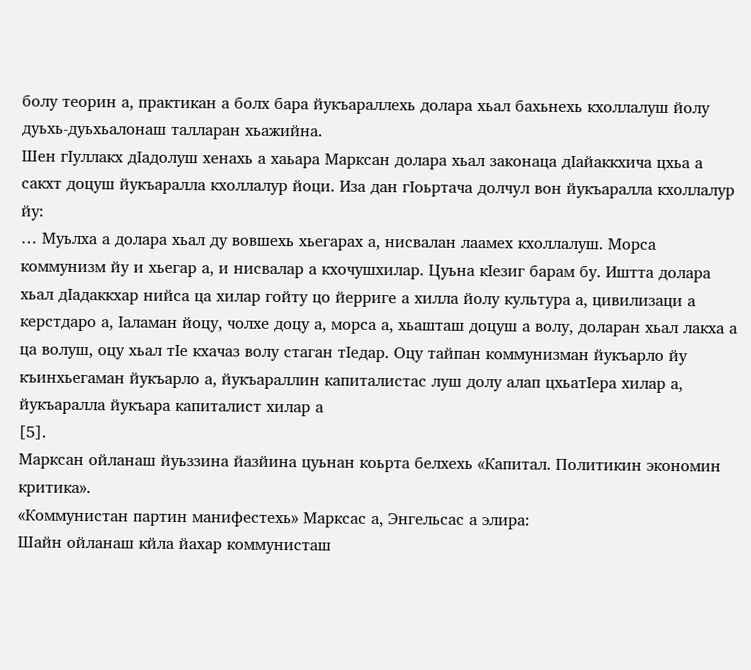болу теорин а, практикан а болх бара йукъараллехь долара хьал бахьнехь кхоллалуш йолу дуьхь-дуьхьалонаш талларан хьажийна.
Шен гӀуллакх дӀадолуш хенахь а хаьара Марксан долара хьал законаца дӀайаккхича цхьа а сакхт доцуш йукъаралла кхоллалур йоци. Иза дан гӀоьртача долчул вон йукъаралла кхоллалур йу:
… Муьлха а долара хьал ду вовшехь хьегарах а, нисвалан лаамех кхоллалуш. Морса коммунизм йу и хьегар а, и нисвалар а кхочушхилар. Цуьна кӀезиг барам бу. Иштта долара хьал дӀадаккхар нийса ца хилар гойту цо йерриге а хилла йолу культура а, цивилизаци а керстдаро а, Ӏаламан йоцу, чолхе доцу а, морса а, хьашташ доцуш а волу, доларан хьал лакха а ца волуш, оцу хьал тӀе кхачаз волу стаган тӀедар. Оцу тайпан коммунизман йукъарло йу къинхьегаман йукъарло а, йукъараллин капиталистас луш долу алап цхьатӀера хилар а, йукъаралла йукъара капиталист хилар а
[5].
Марксан ойланаш йуьззина йазйина цуьнан коьрта белхехь «Капитал. Политикин экономин критика».
«Коммунистан партин манифестехь» Марксас а, Энгельсас а элира:
Шайн ойланаш кйла йахар коммунисташ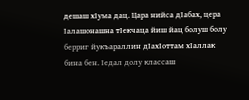дешаш хӀума дац. Цара нийса дӀабах, цера Ӏалашонашна тӀекчаца йиш йац болуш болу берриг йукъараллин дӀахӀоттам хӀаллак бина бен. Ӏедал долу классаш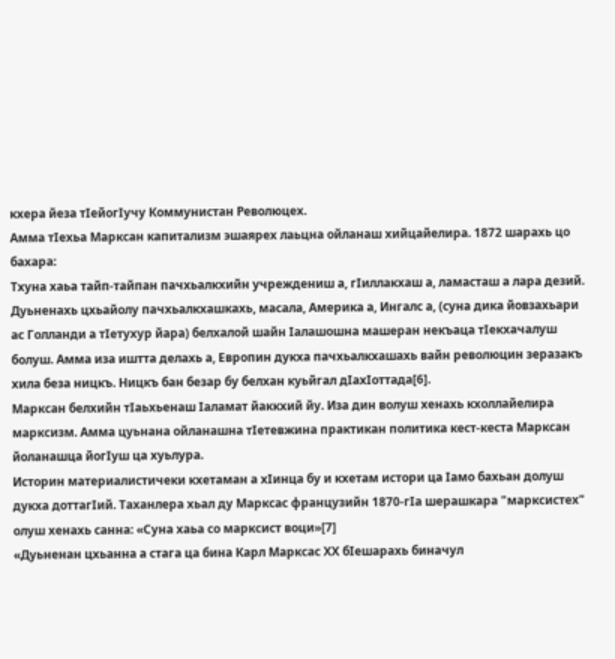кхера йеза тӀейогӀучу Коммунистан Революцех.
Амма тӀехьа Марксан капитализм эшаярех лаьцна ойланаш хийцайелира. 1872 шарахь цо бахара:
Тхуна хаьа тайп-тайпан пачхьалкхийн учреждениш а, гӀиллакхаш а, ламасташ а лара дезий. Дуьненахь цхьайолу пачхьалкхашкахь, масала, Америка а, Ингалс а, (суна дика йовзахьари ас Голланди а тӀетухур йара) белхалой шайн Ӏалашошна машеран некъаца тӀекхачалуш болуш. Амма иза иштта делахь а, Европин дукха пачхьалкхашахь вайн революцин зеразакъ хила беза ницкъ. Ницкъ бан безар бу белхан куьйгал дӀахӀоттада[6].
Марксан белхийн тӀаьхьенаш Ӏаламат йаккхий йу. Иза дин волуш хенахь кхоллайелира марксизм. Амма цуьнана ойланашна тӀетевжина практикан политика кест-кеста Марксан йоланашца йогӀуш ца хуьлура.
Историн материалистичеки кхетаман а хӀинца бу и кхетам истори ца Ӏамо бахьан долуш дукха доттагӀий. Таханлера хьал ду Марксас французийн 1870-гӀа шерашкара "марксистех" олуш хенахь санна: «Суна хаьа со марксист воци»[7]
«Дуьненан цхьанна а стага ца бина Карл Марксас ХХ бӀешарахь биначул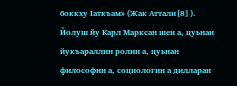боккху Ӏаткъам» (Жак Аттали[8]).
Йолуш йу Карл Марксан шен а, цуьнан йукъараллин ролин а, цуьнан философин а, социологин а дилларан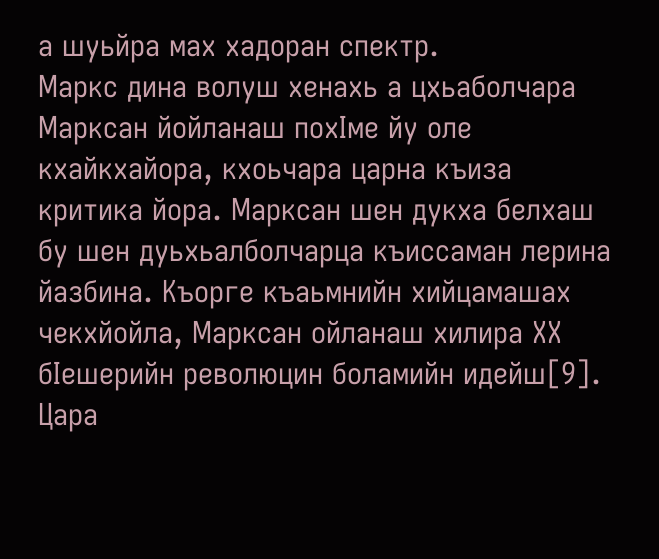а шуьйра мах хадоран спектр.
Маркс дина волуш хенахь а цхьаболчара Марксан йойланаш похӀме йу оле кхайкхайора, кхоьчара царна къиза критика йора. Марксан шен дукха белхаш бу шен дуьхьалболчарца къиссаман лерина йазбина. Къорге къаьмнийн хийцамашах чекхйойла, Марксан ойланаш хилира ХХ бӀешерийн революцин боламийн идейш[9]. Цара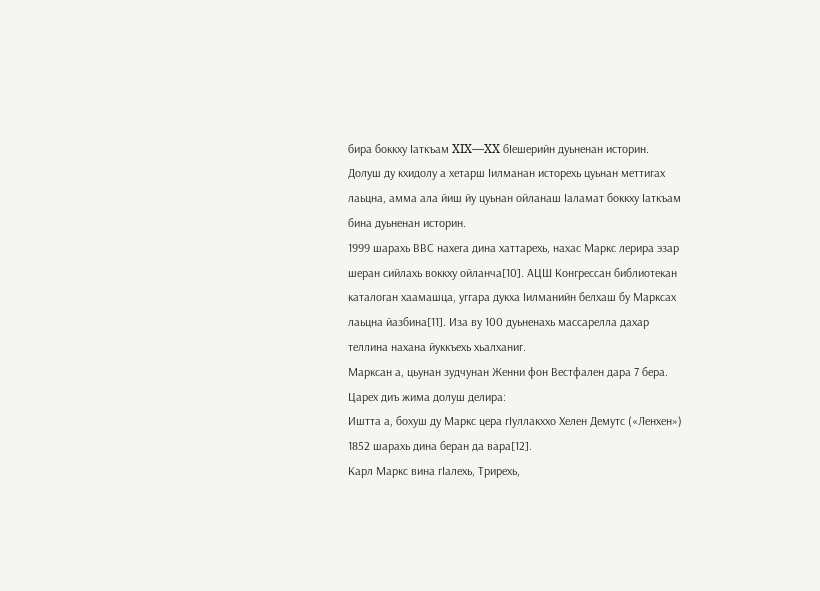бира боккху Ӏаткъам XIX—XX бӀешерийн дуьненан историн.
Долуш ду кхидолу а хетарш Ӏилманан исторехь цуьнан меттигах лаьцна, амма ала йиш йу цуьнан ойланаш Ӏаламат боккху Ӏаткъам бина дуьненан историн.
1999 шарахь ВВС нахега дина хаттарехь, нахас Маркс лерира эзар шеран сийлахь воккху ойланча[10]. АЦШ Конгрессан библиотекан каталоган хаамашца, уггара дукха Ӏилманийн белхаш бу Марксах лаьцна йазбина[11]. Иза ву 100 дуьненахь массарелла дахар теллина нахана йуккъехь хьалханиг.
Марксан а, цьунан зудчунан Женни фон Вестфален дара 7 бера. Царех диъ жима долуш делира:
Иштта а, бохуш ду Маркс цера гӀуллакххо Хелен Демутс («Ленхен») 1852 шарахь дина беран да вара[12].
Карл Маркс вина гӀалехь, Трирехь,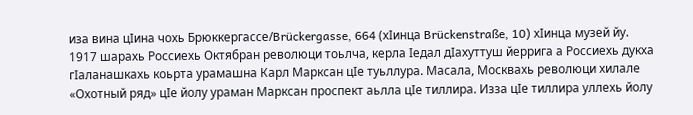иза вина цӀина чохь Брюккергассе/Brückergasse, 664 (хӀинца Brückenstraße, 10) хӀинца музей йу.
1917 шарахь Россиехь Октябран революци тоьлча, керла Ӏедал дӀахуттуш йеррига а Россиехь дукха гӀаланашкахь коьрта урамашна Карл Марксан цӀе туьллура. Масала, Москвахь революци хилале «Охотный ряд» цӀе йолу ураман Марксан проспект аьлла цӀе тиллира. Изза цӀе тиллира уллехь йолу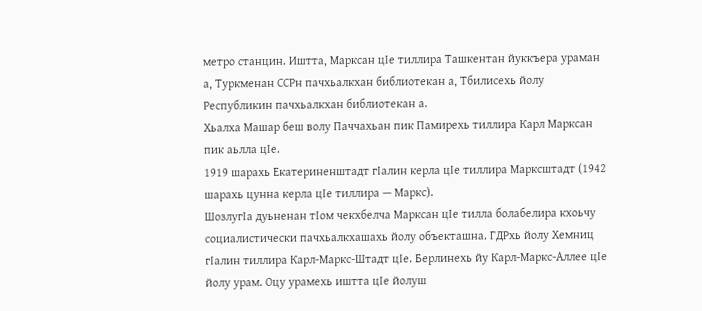метро станцин. Иштта, Марксан цӀе тиллира Ташкентан йуккъера ураман а, Туркменан ССРн пачхьалкхан библиотекан а, Тбилисехь йолу Республикин пачхьалкхан библиотекан а.
Хьалха Машар беш волу Паччахьан пик Памирехь тиллира Карл Марксан пик аьлла цӀе.
1919 шарахь Екатериненштадт гӀалин керла цӀе тиллира Марксштадт (1942 шарахь цунна керла цӀе тиллира — Маркс).
ШозлугӀа дуьненан тӀом чекхбелча Марксан цӀе тилла болабелира кхоьчу социалистически пачхьалкхашахь йолу объекташна. ГДРхь йолу Хемниц гӀалин тиллира Карл-Маркс-Штадт цӀе. Берлинехь йу Карл-Маркс-Аллее цӀе йолу урам. Оцу урамехь иштта цӀе йолуш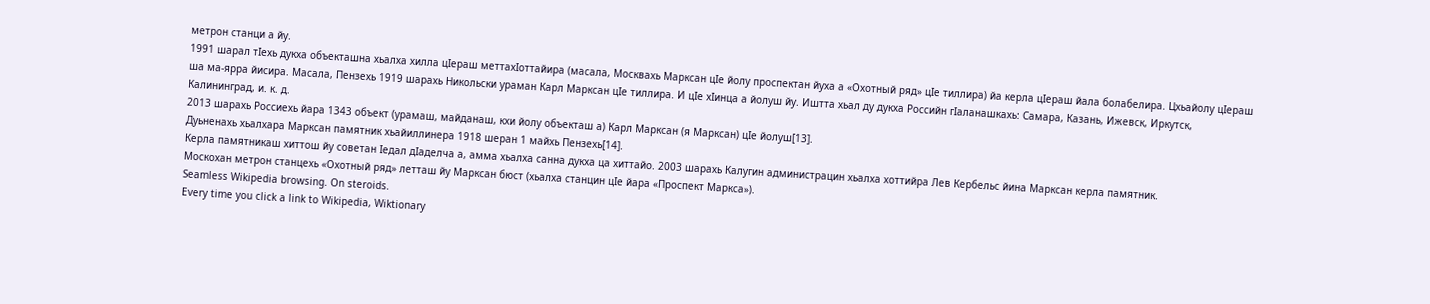метрон станци а йу.
1991 шарал тӀехь дукха объекташна хьалха хилла цӀераш меттахӀоттайира (масала, Москвахь Марксан цӀе йолу проспектан йуха а «Охотный ряд» цӀе тиллира) йа керла цӀераш йала болабелира. Цхьайолу цӀераш ша ма-ярра йисира. Масала, Пензехь 1919 шарахь Никольски ураман Карл Марксан цӀе тиллира. И цӀе хӀинца а йолуш йу. Иштта хьал ду дукха Российн гӀаланашкахь: Самара, Казань, Ижевск, Иркутск, Калининград, и. к. д.
2013 шарахь Россиехь йара 1343 объект (урамаш, майданаш, кхи йолу объекташ а) Карл Марксан (я Марксан) цӀе йолуш[13].
Дуьненахь хьалхара Марксан памятник хьайиллинера 1918 шеран 1 майхь Пензехь[14].
Керла памятникаш хиттош йу советан Ӏедал дӀаделча а, амма хьалха санна дукха ца хиттайо. 2003 шарахь Калугин администрацин хьалха хоттийра Лев Кербельс йина Марксан керла памятник.
Москохан метрон станцехь «Охотный ряд» летташ йу Марксан бюст (хьалха станцин цӀе йара «Проспект Маркса»).
Seamless Wikipedia browsing. On steroids.
Every time you click a link to Wikipedia, Wiktionary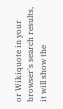or Wikiquote in your browser's search results, it will show the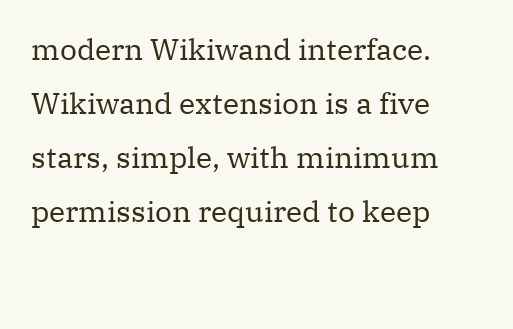modern Wikiwand interface.
Wikiwand extension is a five stars, simple, with minimum permission required to keep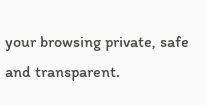your browsing private, safe and transparent.